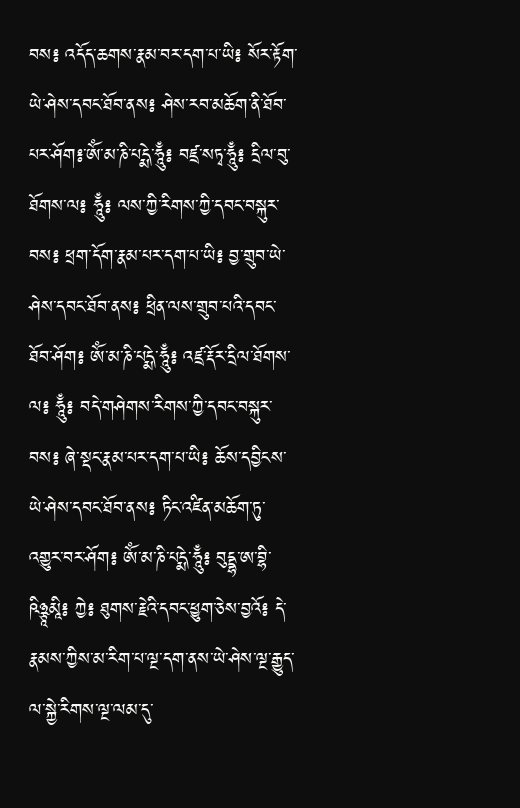བས༔ འདོད་ཆགས་རྣམ་བར་དག་པ་ཡི༔ སོར་རྟོག་ཡེ་ཤེས་དབང་ཐོབ་ནས༔ ཤེས་རབ་མཆོག་ནི་ཐོབ་པར་ཤོག༔་ཨོཾ་མ་ཎི་པདྨེ་ཧཱུྃ༔ བཛྲ་སཏྭ་ཧཱུྃ༔ དྲིལ་བུ་ཐོགས་ལ༔ ཧཱུྃ༔ ལས་ཀྱི་རིགས་ཀྱི་དབང་བསྐུར་བས༔ ཕྲག་དོག་རྣམ་པར་དག་པ་ཡི༔ བྱ་གྲུབ་ཡེ་ཤེས་དབང་ཐོབ་ནས༔ ཕྲིན་ལས་གྲུབ་པའི་དབང་ཐོབ་ཤོག༔ ཨོཾ་མ་ཎི་པདྨེ་ཧཱུྃ༔ འཛྲ་རྡོར་དྲིལ་ཐོགས་ལ༔ ཧཱུྃ༔ བདེ་གཤེགས་རིགས་ཀྱི་དབང་བསྐུར་བས༔ ཞེ་སྡང་རྣམ་པར་དག་པ་ཡི༔ ཆོས་དབྱིངས་ཡེ་ཤེས་དབང་ཐོབ་ནས༔ ཏིང་འཛིན་མཆོག་ཏུ་འགྱུར་བར་ཤོག༔ ཨོཾ་མ་ཎི་པདྨེ་ཧཱུྃ༔ བུདྡྷ་ཨ་བྷི་ཥིཉྩཱམཱི༔ ཀྱེ༔ ཐུགས་རྗེའི་དབང་ཕྱུག་ཅེས་བྱའོ༔ དེ་རྣམས་ཀྱིས་མ་རིག་པ་ལྔ་དག་ནས་ཡེ་ཤེས་ལྔ་རྒྱུད་ལ་སྐྱེ་རིགས་ལྔ་ལམ་དུ་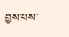བྱས་པས་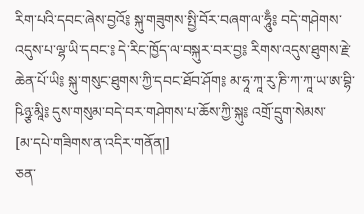རིག་པའི་དབང་ཞེས་བྱའོ༔ སྐུ་གཟུགས་སྤྱི་བོར་བཞག་ལ་ཧཱུྃ༔ བདེ་གཤེགས་འདུས་པ་ལྷ་ཡི་དབང་༔ དེ་རིང་ཁྱོད་ལ་བསྐུར་བར་བྱ༔ རིགས་འདུས་ཐུགས་རྗེ་ཆེན་པོ་ཡི༔ སྐུ་གསུང་ཐུགས་ཀྱི་དབང་ཐོབ་ཤོག༔ མ་ཧཱ་ཀཱ་རུ་ཎི་ཀ་ཀཱ་ཡ་ཨ་བྷི་ཥིཉྩ་མཱི༔ དུས་གསུམ་བདེ་བར་གཤེགས་པ་ཆོས་ཀྱི་སྐུ༔ འགྲོ་དྲུག་སེམས་
[མ་དཔེ་གཟིགས་ན་འདིར་གནོན།]
ཅན་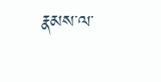རྣམས་ལ་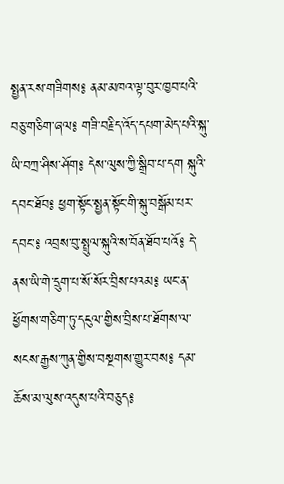སྤྱན་རས་གཟིགས༔ ནམ་མཁའ་ལྟ་བུར་ཁྱབ་པའི་བཅུ་གཅིག་ཞལ༔ གཟི་བརྗིད་འོད་དཔག་མེད་པའི་སྐུ་ཡི་བཀྲ་ཤིས་ཤོག༔ དེས་ལུས་ཀྱི་སྒྲིབ་པ་དག སྐུའི་དབང་ཐོབ༔ ཕྱག་སྟོང་སྤྱན་སྟོང་གི་སྐུ་བསྒོམ་པར་དབང་༔ འབྲས་བུ་སྤྲུལ་སྐུའི་ས་བོན་ཐོབ་པའོ༔ དེ་ནས་ཡི་གེ་དྲུག་པ་སོ་སོར་བྲིས་པའམ༔ ཡང་ན་ཕྱོགས་གཅིག་ཏུ་དངུལ་གྱིས་བྲིས་པ་ཐོགས་ལ་སངས་རྒྱས་ཀུན་གྱིས་བསྔགས་གྱུར་བས༔ དམ་ཆོས་མ་ལུས་འདུས་པའི་བཅུད༔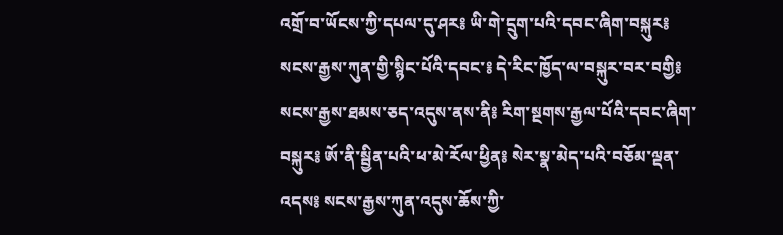འགྲོ་བ་ཡོངས་ཀྱི་དཔལ་དུ་ཤར༔ ཡི་གེ་དྲུག་པའི་དབང་ཞིག་བསྐུར༔ སངས་རྒྱས་ཀུན་གྱི་སྙིང་པོའི་དབང་༔ དེ་རིང་ཁྱོད་ལ་བསྐུར་བར་བགྱི༔ སངས་རྒྱས་ཐམས་ཅད་འདུས་ནས་ནི༔ རིག་སྔགས་རྒྱལ་པོའི་དབང་ཞིག་བསྐུར༔ ཨོ་ནི་སྦྱིན་པའི་ཕ་མེ་རོལ་ཕྱིན༔ སེར་སྣ་མེད་པའི་བཅོམ་ལྡན་འདས༔ སངས་རྒྱས་ཀུན་འདུས་ཆོས་ཀྱི་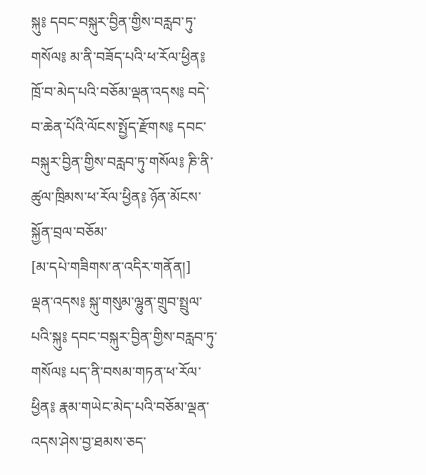སྐུ༔ དབང་བསྐུར་བྱིན་གྱིས་བརླབ་ཏུ་གསོལ༔ མ་ནི་བཟོད་པའི་ཕ་རོལ་ཕྱིན༔ ཁྲོ་བ་མེད་པའི་བཅོམ་ལྡན་འདས༔ བདེ་བ་ཆེན་པོའི་ལོངས་སྤྱོད་རྫོགས༔ དབང་བསྐུར་བྱིན་གྱིས་བརླབ་ཏུ་གསོལ༔ ཎི་ནི་ཚུལ་ཁྲིམས་ཕ་རོལ་ཕྱིན༔ ཉོན་མོངས་སྐྱོན་བྲལ་བཅོམ་
[མ་དཔེ་གཟིགས་ན་འདིར་གནོན།]
ལྡན་འདས༔ སྐུ་གསུམ་ལྷུན་གྲུབ་སྤྲུལ་པའི་སྐུ༔ དབང་བསྐུར་བྱིན་གྱིས་བརླབ་ཏུ་གསོལ༔ པད་ནི་བསམ་གཏན་ཕ་རོལ་ཕྱིན༔ རྣམ་གཡེང་མེད་པའི་བཅོམ་ལྡན་འདས་ཤེས་བྱ་ཐམས་ཅད་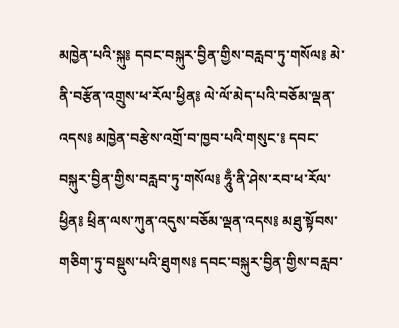མཁྱེན་པའི་སྐུ༔ དབང་བསྐུར་བྱིན་གྱིས་བརླབ་ཏུ་གསོལ༔ མེ་ནི་བརྩོན་འགྲུས་ཕ་རོལ་ཕྱིན༔ ལེ་ལོ་མེད་པའི་བཅོམ་ལྡན་འདས༔ མཁྱེན་བརྩེས་འགྲོ་བ་ཁྱབ་པའི་གསུང་༔ དབང་བསྐུར་བྱིན་གྱིས་བརླབ་ཏུ་གསོལ༔ ཧཱུྃ་ནི་ཤེས་རབ་ཕ་རོལ་ཕྱིན༔ ཕྲིན་ལས་ཀུན་འདུས་བཅོམ་ལྡན་འདས༔ མཐུ་སྟོབས་གཅིག་ཏུ་བསྡུས་པའི་ཐུགས༔ དབང་བསྐུར་བྱིན་གྱིས་བརླབ་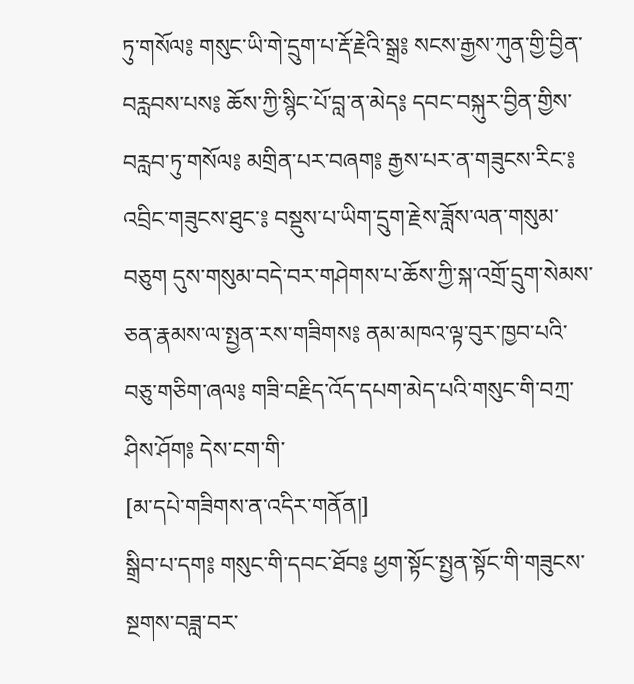ཏུ་གསོལ༔ གསུང་ཡི་གེ་དྲུག་པ་རྡོ་རྗེའི་སྒྲ༔ སངས་རྒྱས་ཀུན་གྱི་བྱིན་བརླབས་པས༔ ཆོས་ཀྱི་སྙིང་པོ་བླ་ན་མེད༔ དབང་བསྐུར་བྱིན་གྱིས་བརླབ་ཏུ་གསོལ༔ མགྲིན་པར་བཞག༔ རྒྱས་པར་ན་གཟུངས་རིང་༔ འབྲིང་གཟུངས་ཐུང་༔ བསྡུས་པ་ཡིག་དྲུག་རྗེས་ཟློས་ལན་གསུམ་བཅུག དུས་གསུམ་བདེ་བར་གཤེགས་པ་ཆོས་ཀྱི་སྐ་འགྲོ་དྲུག་སེམས་ཅན་རྣམས་ལ་སྤྱན་རས་གཟིགས༔ ནམ་མཁའ་ལྟ་བུར་ཁྱབ་པའི་བཅུ་གཅིག་ཞལ༔ གཟི་བརྗིད་འོད་དཔག་མེད་པའི་གསུང་གི་བཀྲ་ཤིས་ཤོག༔ དེས་ངག་གི་
[མ་དཔེ་གཟིགས་ན་འདིར་གནོན།]
སྒྲིབ་པ་དག༔ གསུང་གི་དབང་ཐོབ༔ ཕྱག་སྟོང་སྤྱན་སྟོང་གི་གཟུངས་སྔགས་བཟླ་བར་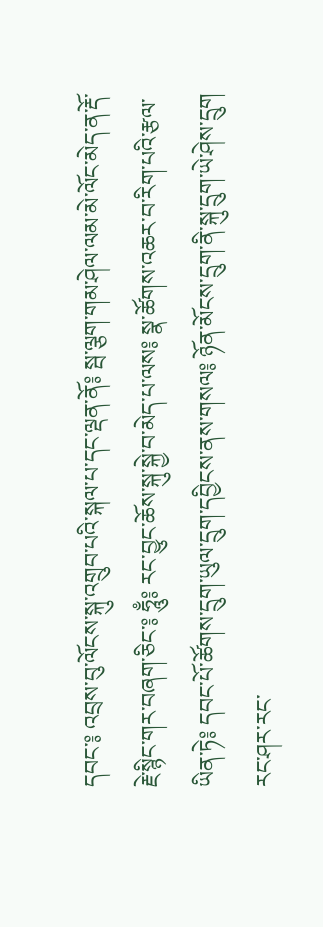དབང་༔ འབྲས་བུ་ལོངས་སྐུ་འགྲུབ་པའི་སྐལ་པ་དང་ལྡན་ནོ༔ སྦ་ལྕག་གམ་ཤེལ་ལམ་མེ་ལོང་མེད་ན་རྡོ་རྗེ་སྙིང་གར་བཞག་ཅིང་༔ ཧཱུྃ༔ རང་བྱུང་ཆོས་སྐུ་སྐྱེ་བ་མེད་པ་ལས༔ སྣ་ཚོགས་འཆར་བ་རིག་པའི་རྩལ་ཡིན་ཏེ༔ དབང་པོ་ཚོགས་དྲུག་ཡུལ་དྲུག་དབྱིངས་ནས་གསལ༔ ཉོན་མོངས་དྲུག་ནི་སྐུ་དྲུག་ཡེ་ཤེས་དྲུག རང་ཤར་རང་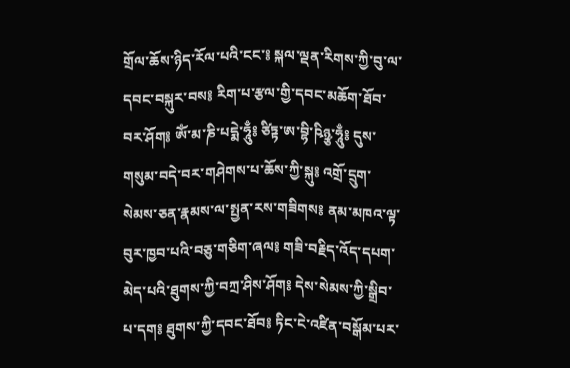གྲོལ་ཆོས་ཉིད་རོལ་པའི་ངང་༔ སྐལ་ལྡན་རིགས་ཀྱི་བུ་ལ་དབང་བསྐུར་བས༔ རིག་པ་རྩལ་གྱི་དབང་མཆོག་ཐོབ་བར་ཤོག༔ ཨོཾ་མ་ཎི་པདྨེ་ཧཱུྃ༔ ཙིཏྟ་ཨ་བྷི་ཥིཉྩ་ཧཱུྃ༔ དུས་གསུམ་བདེ་བར་གཤེགས་པ་ཆོས་ཀྱི་སྐུ༔ འགྲོ་དྲུག་སེམས་ཅན་རྣམས་ལ་སྤྱན་རས་གཟིགས༔ ནམ་མཁའ་ལྟ་བུར་ཁྱབ་པའི་བཅུ་གཅིག་ཞལ༔ གཟི་བརྗིད་འོད་དཔག་མེད་པའི་ཐུགས་ཀྱི་བཀྲ་ཤིས་ཤོག༔ དེས་སེམས་ཀྱི་སྒྲིབ་པ་དག༔ ཐུགས་ཀྱི་དབང་ཐོབ༔ ཏིང་ངེ་འཛིན་བསྒོམ་པར་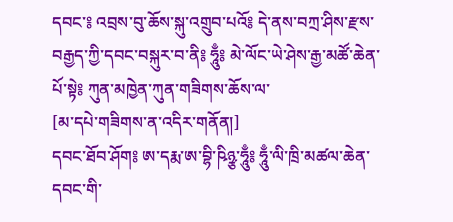དབང་༔ འབྲས་བུ་ཆོས་སྐུ་འགྲུབ་པའོ༔ དེ་ནས་བཀྲ་ཤིས་རྫས་བརྒྱད་ཀྱི་དབང་བསྐུར་བ་ནི༔ ཧཱུྃ༔ མེ་ལོང་ཡེ་ཤེས་རྒྱ་མཚོ་ཆེན་པོ་སྟེ༔ ཀུན་མཁྱེན་ཀུན་གཟིགས་ཆོས་ལ་
[མ་དཔེ་གཟིགས་ན་འདིར་གནོན།]
དབང་ཐོབ་ཤོག༔ ཨ་དརྨ་ཨ་བྷི་ཥིཉྩ་ཧཱུྃ༔ ཧཱུྃ་ལི་ཁྲི་མཚལ་ཆེན་དབང་གི་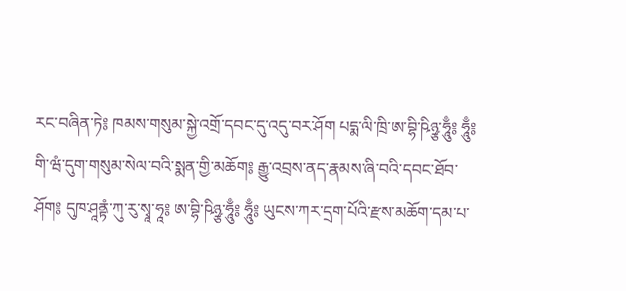རང་བཞིན་ཏེ༔ ཁམས་གསུམ་སྐྱེ་འགྲོ་དབང་དུ་འདུ་བར་ཤོག པདྨ་ལི་ཁྲི་ཨ་བྷི་ཥིཉྩ་ཧཱུྃ༔ ཧཱུྃ༔ གི་ཝཾ་དུག་གསུམ་སེལ་བའི་སྨན་གྱི་མཆོག༔ རྒྱུ་འབྲས་ནད་རྣམས་ཞི་བའི་དབང་ཐོབ་ཤོག༔ དུཁ་ཤཱནྟཾ་ཀུ་རུ་སྭཱ་ཧཱ༔ ཨ་བྷི་ཥིཉྩ་ཧཱུྃ༔ ཧཱུྃ༔ ཡུངས་ཀར་དྲག་པོའི་རྫས་མཆོག་དམ་པ་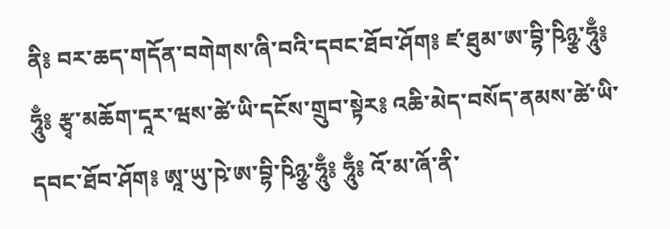ནི༔ བར་ཆད་གདོན་བགེགས་ཞི་བའི་དབང་ཐོབ་ཤོག༔ ཛ་ཐུམ་ཨ་བྷི་ཥིཉྩ་ཧཱུྃ༔ ཧཱུྃ༔ རྩྭ་མཆོག་དཱར་ཝས་ཚེ་ཡི་དངོས་གྲུབ་སྟེར༔ འཆི་མེད་བསོད་ནམས་ཚེ་ཡི་དབང་ཐོབ་ཤོག༔ ཨཱ་ཡུ་ཥེ་ཨ་བྷི་ཥིཉྩ་ཧཱུྃ༔ ཧཱུྃ༔ འོ་མ་ཞོ་ནི་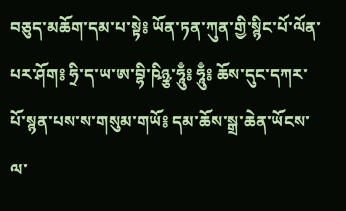བཅུད་མཆོག་དམ་པ་སྟེ༔ ཡོན་ཏན་ཀུན་གྱི་སྙིང་པོ་ལོན་པར་ཤོག༔ ཧྲི་ད་ཡ་ཨ་བྷི་ཥིཉྩ་ཧཱུྃ༔ ཧཱུྃ༔ ཆོས་དུང་དཀར་པོ་སྙན་པས་ས་གསུམ་གཡོ༔ དམ་ཆོས་སྒྲ་ཆེན་ཡོངས་ལ་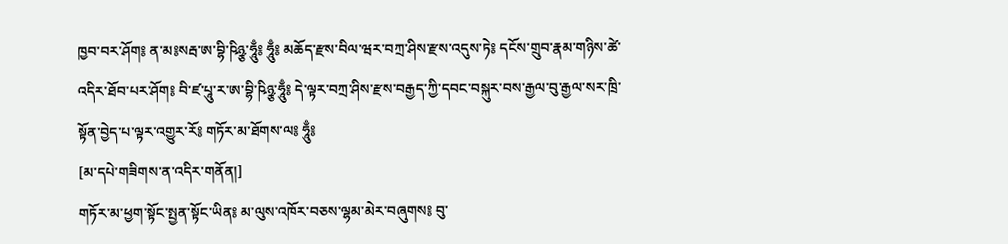ཁྱབ་བར་ཤོག༔ ན་མ༔སརྦ་ཨ་བྷི་ཥིཉྩ་ཧཱུྃ༔ ཧཱུྃ༔ མཆོད་རྫས་བིལ་ཝར་བཀྲ་ཤིས་རྫས་འདུས་ཏེ༔ དངོས་གྲུབ་རྣམ་གཉིས་ཚེ་འདིར་ཐོབ་པར་ཤོག༔ བི་ཛ་པཱུ་ར་ཨ་བྷི་ཥིཉྩ་ཧཱུྃ༔ དེ་ལྟར་བཀྲ་ཤིས་རྫས་བརྒྱད་ཀྱི་དབང་བསྐུར་བས་རྒྱལ་བུ་རྒྱལ་སར་ཁྲི་སྟོན་བྱེད་པ་ལྟར་འགྱུར་རོ༔ གཏོར་མ་ཐོགས་ལ༔ ཧཱུྃ༔
[མ་དཔེ་གཟིགས་ན་འདིར་གནོན།]
གཏོར་མ་ཕྱག་སྟོང་སྤྱན་སྟོང་ཡིན༔ མ་ལུས་འཁོར་བཅས་ལྷམ་མེར་བཞུགས༔ བུ་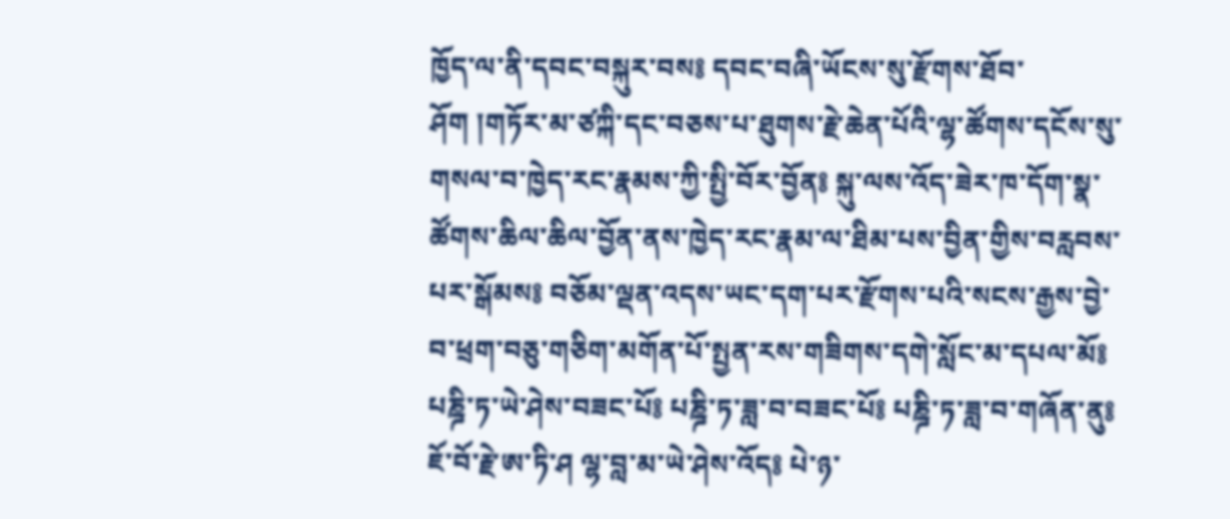ཁྱོད་ལ་ནི་དབང་བསྐུར་བས༔ དབང་བཞི་ཡོངས་སུ་རྫོགས་ཐོབ་ཤོག །གཏོར་མ་ཙཀྐི་དང་བཅས་པ་ཐུགས་རྗེ་ཆེན་པོའི་ལྷ་ཚོགས་དངོས་སུ་གསལ་བ་ཁྱེད་རང་རྣམས་ཀྱི་སྤྱི་བོར་བྱོན༔ སྐུ་ལས་འོད་ཟེར་ཁ་དོག་སྣ་ཚོགས་ཆིལ་ཆིལ་བྱོན་ནས་ཁྱེད་རང་རྣམ་ལ་ཐིམ་པས་བྱིན་གྱིས་བརླབས་པར་སྒོམས༔ བཅོམ་ལྡན་འདས་ཡང་དག་པར་རྫོགས་པའི་སངས་རྒྱས་བྱེ་བ་ཕྲག་བཅུ་གཅིག་མགོན་པོ་སྤྱན་རས་གཟིགས་དགེ་སློང་མ་དཔལ་མོ༔ པཎྜི་ཏ་ཡེ་ཤེས་བཟང་པོ༔ པཎྜི་ཏ་ཟླ་བ་བཟང་པོ༔ པཎྜི་ཏ་ཟླ་བ་གཞོན་ནུ༔ ཇོ་བོ་རྗེ་ཨ་ཏི་ཤ ལྷ་བླ་མ་ཡེ་ཤེས་འོད༔ པེ་ཉ་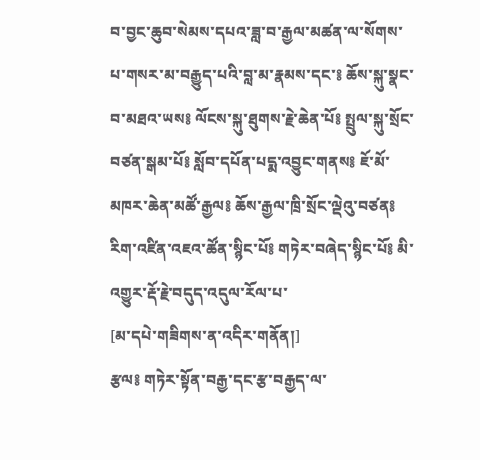བ་བྱང་ཆུབ་སེམས་དཔའ་ཟླ་བ་རྒྱལ་མཚན་ལ་སོགས་པ་གསར་མ་བརྒྱུད་པའི་བླ་མ་རྣམས་དང་༔ ཆོས་སྐུ་སྣང་བ་མཐའ་ཡས༔ ལོངས་སྐུ་ཐུགས་རྗེ་ཆེན་པོ༔ སྤྲུལ་སྐུ་སྲོང་བཙན་སྒམ་པོ༔ སློབ་དཔོན་པདྨ་འབྱུང་གནས༔ ཇོ་མོ་མཁར་ཆེན་མཚོ་རྒྱལ༔ ཆོས་རྒྱལ་ཁྲི་སྲོང་ལྡེའུ་བཙན༔ རིག་འཛིན་འཇའ་ཚོན་སྙིང་པོ༔ གཏེར་བཞེད་སྙིང་པོ༔ མི་འགྱུར་རྡོ་རྗེ་བདུད་འདུལ་རོལ་པ་
[མ་དཔེ་གཟིགས་ན་འདིར་གནོན།]
རྩལ༔ གཏེར་སྟོན་བརྒྱ་དང་རྩ་བརྒྱད་ལ་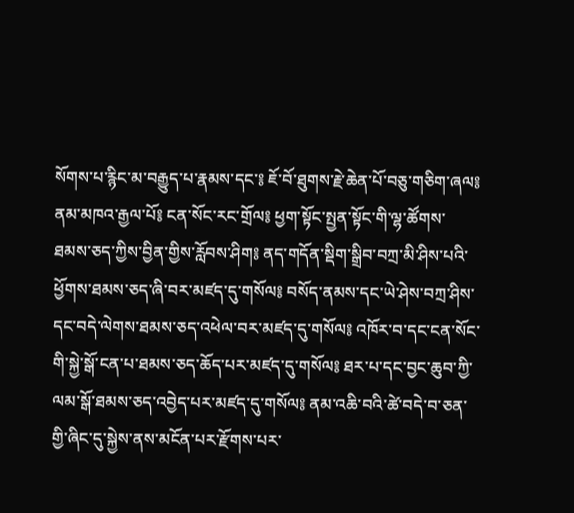སོགས་པ་རྙིང་མ་བརྒྱུད་པ་རྣམས་དང་༔ ཇོ་བོ་ཐུགས་རྗེ་ཆེན་པོ་བཅུ་གཅིག་ཞལ༔ ནམ་མཁའ་རྒྱལ་པོ༔ ངན་སོང་རང་གྲོལ༔ ཕྱག་སྟོང་སྤྱན་སྟོང་གི་ལྷ་ཚོགས་ཐམས་ཅད་ཀྱིས་བྱིན་གྱིས་རློབས་ཤིག༔ ནད་གདོན་སྡིག་སྒྲིབ་བཀྲ་མི་ཤིས་པའི་ཕྱོགས་ཐམས་ཅད་ཞི་བར་མཛད་དུ་གསོལ༔ བསོད་ནམས་དང་ཡེ་ཤེས་བཀྲ་ཤིས་དང་བདེ་ལེགས་ཐམས་ཅད་འཕེལ་བར་མཛད་དུ་གསོལ༔ འཁོར་བ་དང་ངན་སོང་གི་སྐྱེ་སྒོ་ངན་པ་ཐམས་ཅད་ཆོད་པར་མཛད་དུ་གསོལ༔ ཐར་པ་དང་བྱང་ཆུབ་ཀྱི་ལམ་སྒོ་ཐམས་ཅད་འབྱེད་པར་མཛད་དུ་གསོལ༔ ནམ་འཆི་བའི་ཚེ་བདེ་བ་ཅན་གྱི་ཞིང་དུ་སྐྱེས་ནས་མངོན་པར་རྫོགས་པར་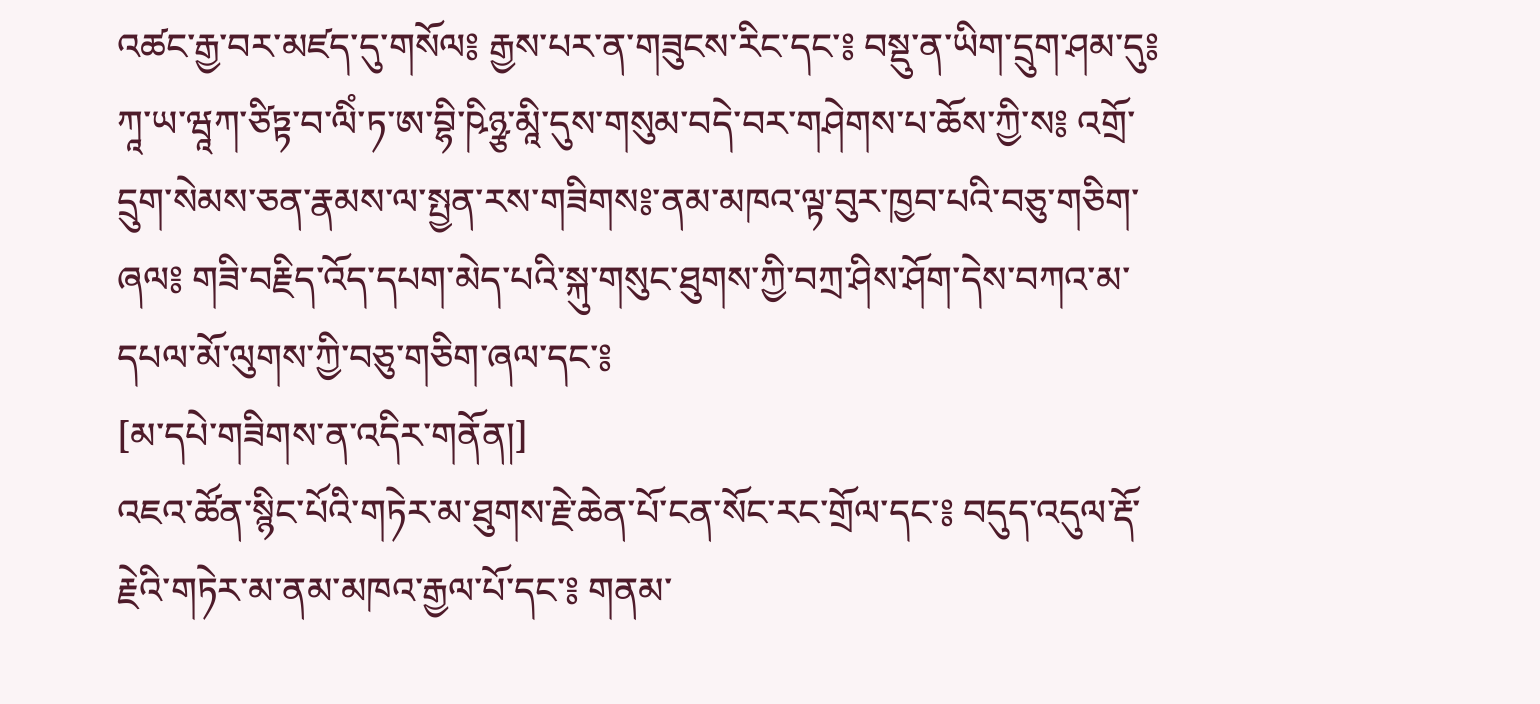འཚང་རྒྱ་བར་མཛད་དུ་གསོལ༔ རྒྱས་པར་ན་གཟུངས་རིང་དང་༔ བསྡུ་ན་ཡིག་དྲུག་ཤམ་དུ༔ ཀཱ་ཡ་ཝཱཀ་ཙིཏྟ་བ་ལིཾ་ཏ་ཨ་བྷི་ཥིཉྩ་མཱི་དུས་གསུམ་བདེ་བར་གཤེགས་པ་ཆོས་ཀྱི་ས༔ འགྲོ་དྲུག་སེམས་ཅན་རྣམས་ལ་སྤྱན་རས་གཟིགས༔་ནམ་མཁའ་ལྟ་བུར་ཁྱབ་པའི་བཅུ་གཅིག་ཞལ༔ གཟི་བརྗིད་འོད་དཔག་མེད་པའི་སྐུ་གསུང་ཐུགས་ཀྱི་བཀྲ་ཤིས་ཤོག་དེས་བཀའ་མ་དཔལ་མོ་ལུགས་ཀྱི་བཅུ་གཅིག་ཞལ་དང་༔
[མ་དཔེ་གཟིགས་ན་འདིར་གནོན།]
འཇའ་ཚོན་སྙིང་པོའི་གཏེར་མ་ཐུགས་རྗེ་ཆེན་པོ་ངན་སོང་རང་གྲོལ་དང་༔ བདུད་འདུལ་རྡོ་རྗེའི་གཏེར་མ་ནམ་མཁའ་རྒྱལ་པོ་དང་༔ གནམ་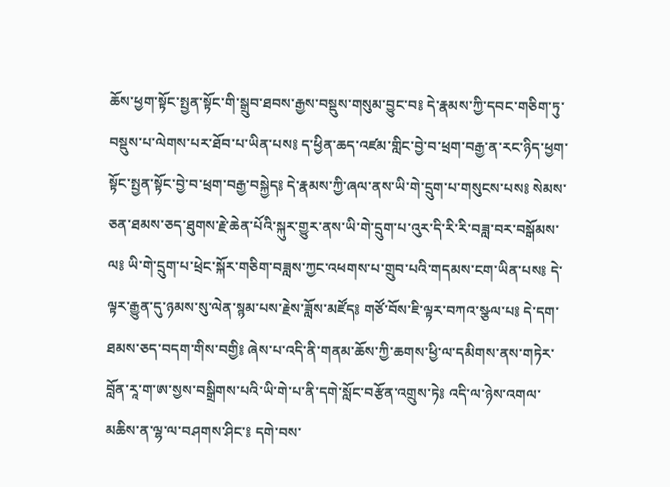ཆོས་ཕྱག་སྟོང་སྤྱན་སྟོང་གི་སྒྲུབ་ཐབས་རྒྱས་བསྡུས་གསུམ་བྱུང་བ༔ དེ་རྣམས་ཀྱི་དབང་གཅིག་ཏུ་བསྡུས་པ་ལེགས་པར་ཐོབ་པ་ཡིན་པས༔ ད་ཕྱིན་ཆད་འཛམ་གླིང་བྱེ་བ་ཕྲག་བརྒྱ་ན་རང་ཉིད་ཕྱག་སྟོང་སྤྱན་སྟོང་བྱེ་བ་ཕྲག་བརྒྱ་བསྐྱེད༔ དེ་རྣམས་ཀྱི་ཞལ་ནས་ཡི་གེ་དྲུག་པ་གསུངས་པས༔ སེམས་ཅན་ཐམས་ཅད་ཐུགས་རྗེ་ཆེན་པོའི་སྐུར་གྱུར་ནས་ཡི་གེ་དྲུག་པ་འུར་དི་རི་རི་བཟླ་བར་བསྒོམས་ལ༔ ཡི་གེ་དྲུག་པ་ཕྲེང་སྐོར་གཅིག་བཟླས་ཀྱང་འཕགས་པ་གྲུབ་པའི་གདམས་ངག་ཡིན་པས༔ དེ་ལྟར་རྒྱུན་དུ་ཉམས་སུ་ལེན་སྙམ་པས་རྗེས་ཟློས་མཛོད༔ གཙོ་བོས་ཇི་ལྟར་བཀའ་སྩལ་པ༔ དེ་དག་ཐམས་ཅད་བདག་གིས་བགྱི༔ ཞེས་པ་འདི་ནི་གནམ་ཆོས་ཀྱི་ཆགས་ཕྱི་ལ་དམིགས་ནས་གཏེར་བློན་རཱ་ག་ཨ་སྱས་བསྒྲིགས་པའི་ཡི་གེ་པ་ནི་དགེ་སློང་བརྩོན་འགྲུས་ཏེ༔ འདི་ལ་ཉེས་འགལ་མཆིས་ན་ལྷ་ལ་བཤགས་ཤིང་༔ དགེ་བས་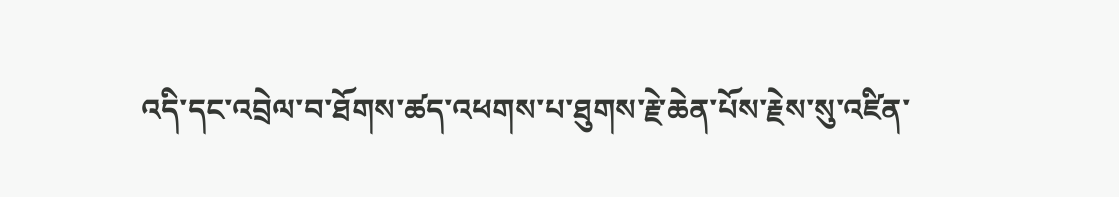འདི་དང་འབྲེལ་བ་ཐོགས་ཚད་འཕགས་པ་ཐུགས་རྗེ་ཆེན་པོས་རྗེས་སུ་འཛིན་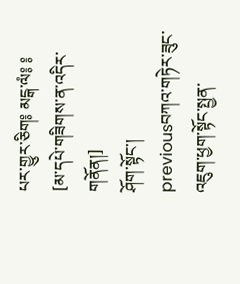པར་གྱུར་ཅིག༔ མངྒ་ལཾ༔ ༔
[མ་དཔེ་གཟིགས་ན་འདིར་གནོན།]
ཤོག་སྟོང་།
previousབཀའ་གཏེར་ཟུང་འཇུག་ཕྱག་སྟོང་སྤྱན་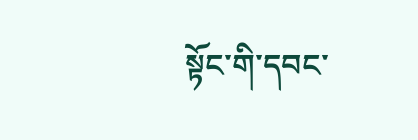སྟོང་གི་དབང་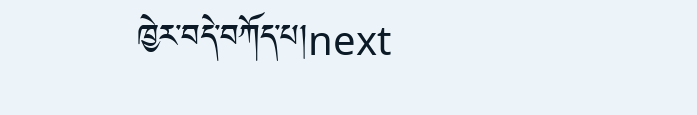ཁྱེར་བདེ་བཀོད་པ།next